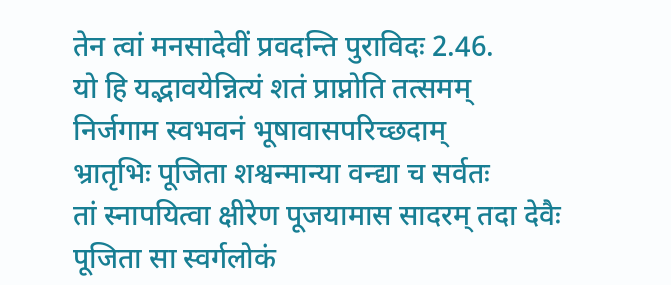तेन त्वां मनसादेवीं प्रवदन्ति पुराविदः 2.46.
यो हि यद्भावयेन्नित्यं शतं प्राप्नोति तत्समम्
निर्जगाम स्वभवनं भूषावासपरिच्छदाम्
भ्रातृभिः पूजिता शश्वन्मान्या वन्द्या च सर्वतः
तां स्नापयित्वा क्षीरेण पूजयामास सादरम् तदा देवैः पूजिता सा स्वर्गलोकं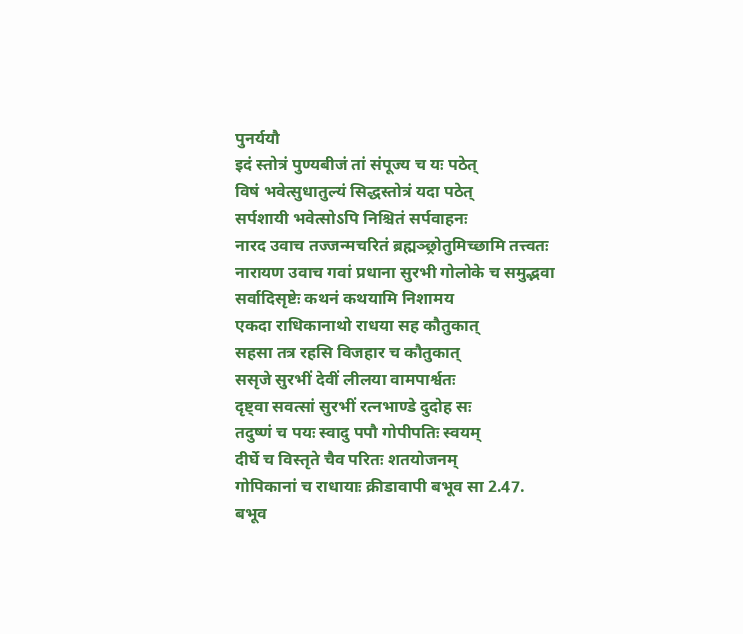पुनर्ययौ
इदं स्तोत्रं पुण्यबीजं तां संपूज्य च यः पठेत्
विषं भवेत्सुधातुल्यं सिद्धस्तोत्रं यदा पठेत्
सर्पशायी भवेत्सोऽपि निश्चितं सर्पवाहनः
नारद उवाच तज्जन्मचरितं ब्रह्मञ्छ्रोतुमिच्छामि तत्त्वतः
नारायण उवाच गवां प्रधाना सुरभी गोलोके च समुद्भवा
सर्वादिसृष्टेः कथनं कथयामि निशामय
एकदा राधिकानाथो राधया सह कौतुकात्
सहसा तत्र रहसि विजहार च कौतुकात्
ससृजे सुरभीं देवीं लीलया वामपार्श्वतः
दृष्ट्वा सवत्सां सुरभीं रत्नभाण्डे दुदोह सः
तदुष्णं च पयः स्वादु पपौ गोपीपतिः स्वयम्
दीर्घे च विस्तृते चैव परितः शतयोजनम्
गोपिकानां च राधायाः क्रीडावापी बभूव सा 2.47.
बभूव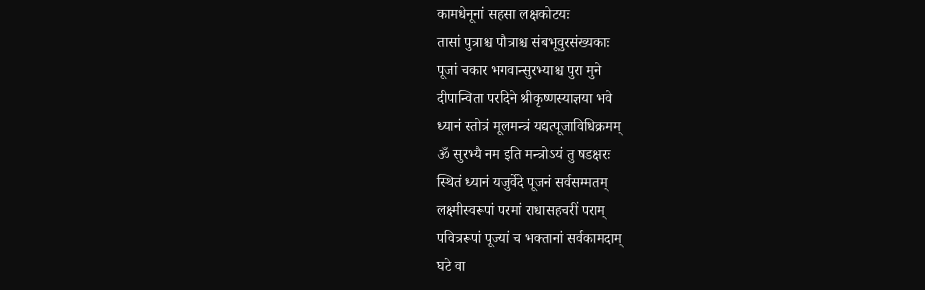कामधेनूनां सहसा लक्षकोटयः
तासां पुत्राश्च पौत्राश्च संबभूवुरसंख्यकाः
पूजां चकार भगवान्सुरभ्याश्च पुरा मुने
दीपान्विता परदिने श्रीकृष्णस्याज्ञया भवे
ध्यानं स्तोत्रं मूलमन्त्रं यद्यत्पूजाविधिक्रमम्
ॐ सुरभ्यै नम इति मन्त्रोऽयं तु षडक्षरः
स्थितं ध्यानं यजुर्वेदे पूजनं सर्वसम्मतम्
लक्ष्मीस्वरूपां परमां राधासहचरीं पराम्
पवित्ररूपां पूज्यां च भक्तानां सर्वकामदाम्
घटे वा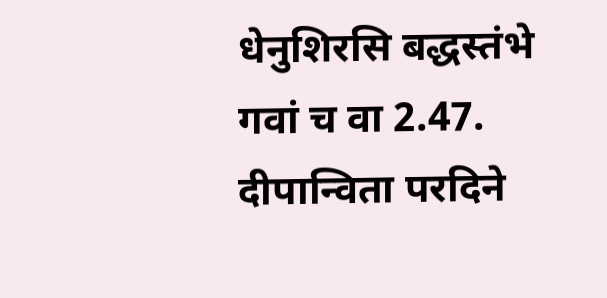धेनुशिरसि बद्धस्तंभे गवां च वा 2.47.
दीपान्विता परदिने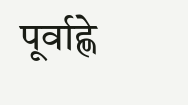पूर्वाह्णे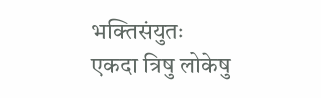भक्तिसंयुतः
एकदा त्रिषु लोकेषु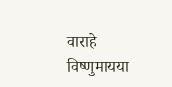वाराहे विष्णुमायया